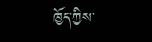ཁྱོད་ཀྱིས་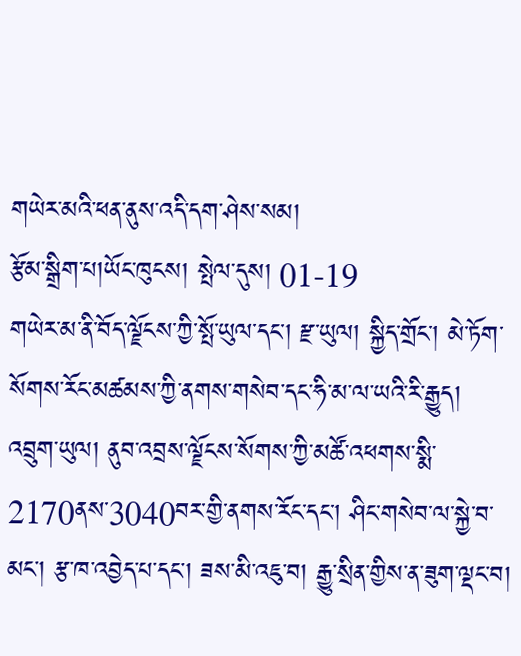གཡེར་མའི་ཕན་ནུས་འདི་དག་ཤེས་སམ།
རྩོམ་སྒྲིག་པ།ཡོང་ཁུངས། སྤེལ་དུས། 01-19
གཡེར་མ་ནི་བོད་ལྗོངས་ཀྱི་སྤོ་ཡུལ་དང་། རྫ་ཡུལ། སྐྱིད་གྲོང་། མེ་ཏོག་སོགས་རོང་མཚམས་ཀྱི་ནགས་གསེབ་དང་ཧི་མ་ལ་ཡའི་རི་རྒྱུད། འབྲུག་ཡུལ། ནུབ་འབྲས་ལྗོངས་སོགས་ཀྱི་མཚོ་འཕགས་སྨི་2170ནས་3040བར་གྱི་ནགས་རོང་དང་། ཤིང་གསེབ་ལ་སྐྱེ་བ་མང་། རྩ་ཁ་འབྱེད་པ་དང་། ཟས་མི་འཇུ་བ། རྒྱུ་སྲིན་གྱིས་ན་ཟུག་ལྡང་བ།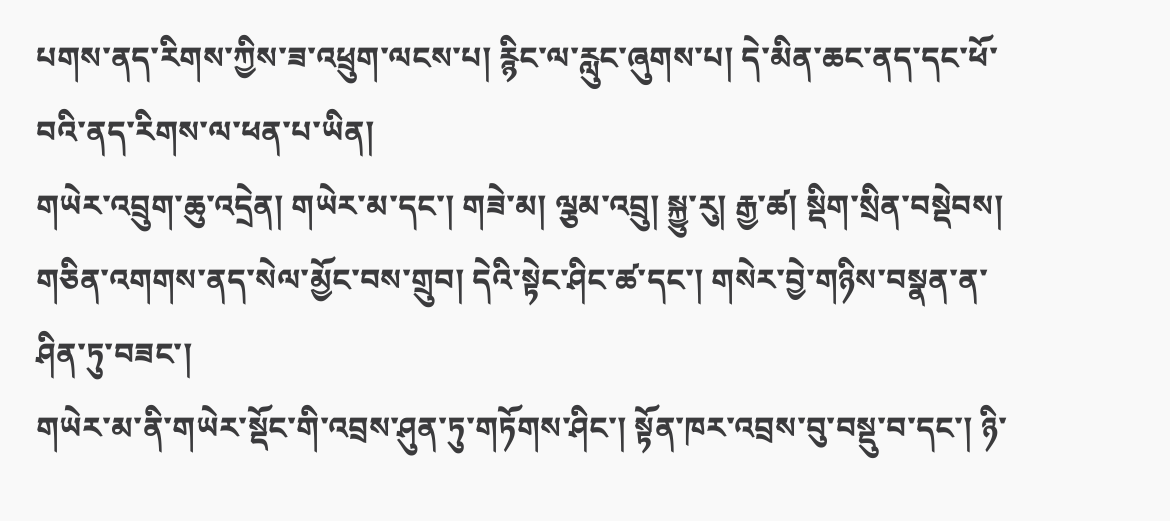པགས་ནད་རིགས་ཀྱིས་ཟ་འཕྲུག་ལངས་པ། རྙིང་ལ་རླུང་ཞུགས་པ། དེ་མིན་ཆང་ནད་དང་ཕོ་བའི་ནད་རིགས་ལ་ཕན་པ་ཡིན།
གཡེར་འབྲུག་ཆུ་འདྲེན། གཡེར་མ་དང་། གཟེ་མ། ལྕམ་འབྲུ། སྐྱུ་རུ། རྒྱ་ཚ། སྡིག་སྲིན་བསྡེབས། གཅིན་འགགས་ནད་སེལ་མྱོང་བས་གྲུབ། དེའི་སྟེང་ཤིང་ཚ་དང་། གསེར་བྱེ་གཉིས་བསྣན་ན་ཤིན་ཏུ་བཟང་།
གཡེར་མ་ནི་གཡེར་སྡོང་གི་འབྲས་ཤུན་ཏུ་གཏོགས་ཤིང་། སྟོན་ཁར་འབྲས་བུ་བསྡུ་བ་དང་། ཉི་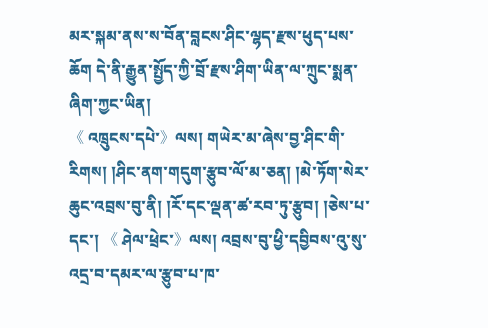མར་སྐམ་ནས་ས་བོན་བླངས་ཤིང་ལྷད་རྫས་ཕུད་པས་ཆོག དེ་ནི་རྒྱུན་སྤྱོད་ཀྱི་བྲོ་རྫས་ཤིག་ཡིན་ལ་ཀྲུང་སྨན་ཞིག་ཀྱང་ཡིན།
《 འཁྲུངས་དཔེ་》ལས། གཡེར་མ་ཞེས་བྱ་ཤིང་གི་རིགས། །ཤིང་ནག་གདུག་རྩུབ་ལོ་མ་ཅན། །མེ་ཏོག་སེར་ཆུང་འབྲས་བུ་ནི། །རོ་དང་ལྡན་ཚ་རབ་ཏུ་རྩུབ། །ཅེས་པ་དང་། 《 ཤེལ་ཕྲེང་》ལས། འབྲས་བུ་ཕྱི་དབྱིབས་འུ་སུ་འདྲ་བ་དམར་ལ་རྩུབ་པ་ཁ་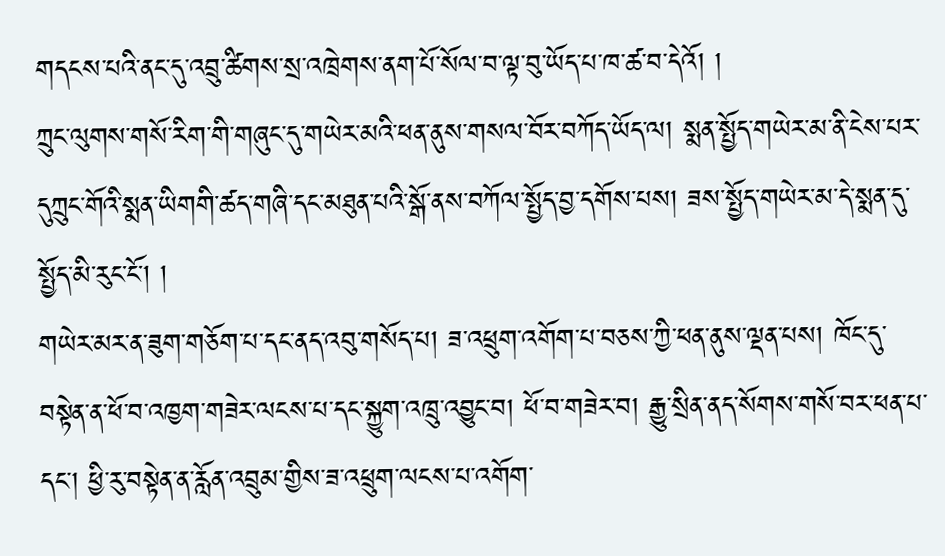གདངས་པའི་ནང་དུ་འབྲུ་ཚིགས་སྲ་འཁྲེགས་ནག་པོ་སོལ་བ་ལྟ་བུ་ཡོད་པ་ཁ་ཚ་བ་དེའོ། །
ཀྲུང་ལུགས་གསོ་རིག་གི་གཞུང་དུ་གཡེར་མའི་ཕན་ནུས་གསལ་བོར་བཀོད་ཡོད་ལ། སྨན་སྤྱོད་གཡེར་མ་ནི་ངེས་པར་དུཀྲུང་གོའི་སྨན་ཡིགགི་ཚད་གཞི་དང་མཐུན་པའི་སྒོ་ནས་བཀོལ་སྤྱོད་བྱ་དགོས་པས། ཟས་སྤྱོད་གཡེར་མ་དེ་སྨན་དུ་སྤྱོད་མི་རུང་ངོ་། །
གཡེར་མར་ན་ཟུག་གཅོག་པ་དང་ནད་འབུ་གསོད་པ། ཟ་འཕྲུག་འགོག་པ་བཅས་ཀྱི་ཕན་ནུས་ལྡན་པས། ཁོང་དུ་བསྟེན་ན་ཕོ་བ་འཁྱག་གཟེར་ལངས་པ་དང་སྐྱུག་འཁྲུ་འབྱུང་བ། ཕོ་བ་གཟེར་བ། རྒྱུ་སྲིན་ནད་སོགས་གསོ་བར་ཕན་པ་དང་། ཕྱི་རུ་བསྟེན་ན་རློན་འབྲུམ་གྱིས་ཟ་འཕྲུག་ལངས་པ་འགོག་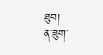ཐུབ།
ན་ཟུག་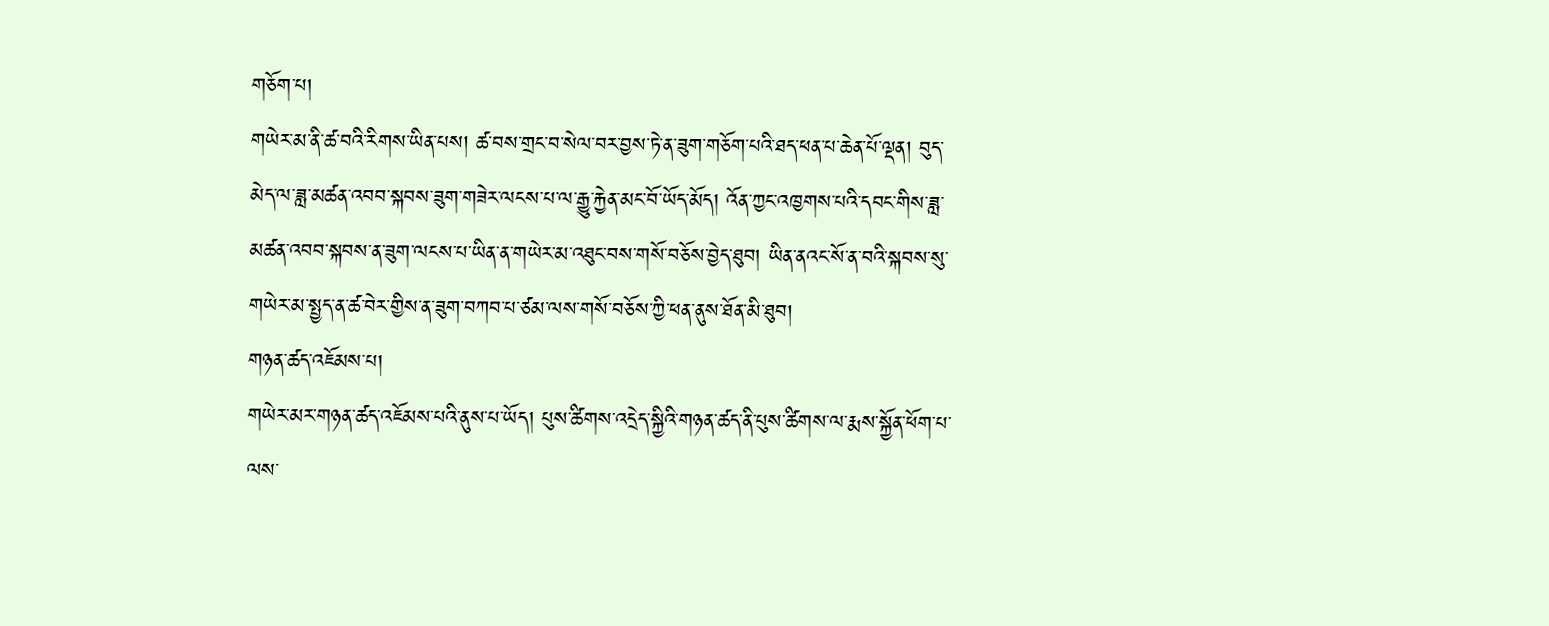གཅོག་པ།
གཡེར་མ་ནི་ཚ་བའི་རིགས་ཡིན་པས། ཚ་བས་གྲང་བ་སེལ་བར་བྱས་ཏེ་ན་ཟུག་གཅོག་པའི་ཐད་ཕན་པ་ཆེན་པོ་ལྡན། བུད་མེད་ལ་ཟླ་མཚན་འབབ་སྐབས་ཟུག་གཟེར་ལངས་པ་ལ་རྒྱུ་རྐྱེན་མང་བོ་ཡོད་མོད། འོན་ཀྱང་འཁྱགས་པའི་དབང་གིས་ཟླ་མཚན་འབབ་སྐབས་ན་ཟུག་ལངས་པ་ཡིན་ན་གཡེར་མ་འཐུང་བས་གསོ་བཅོས་བྱེད་ཐུབ། ཡིན་ནའང་སོ་ན་བའི་སྐབས་སུ་གཡེར་མ་སྤྱད་ན་ཚ་བེར་གྱིས་ན་ཟུག་བཀབ་པ་ཙམ་ལས་གསོ་བཅོས་ཀྱི་ཕན་ནུས་ཐོན་མི་ཐུབ།
གཉན་ཚད་འཇོམས་པ།
གཡེར་མར་གཉན་ཚད་འཇོམས་པའི་ནུས་པ་ཡོད། པུས་ཚིགས་འདྲེད་སྐྱིའི་གཉན་ཚད་ནི་པུས་ཚིགས་ལ་རྨས་སྐྱོན་ཕོག་པ་ལས་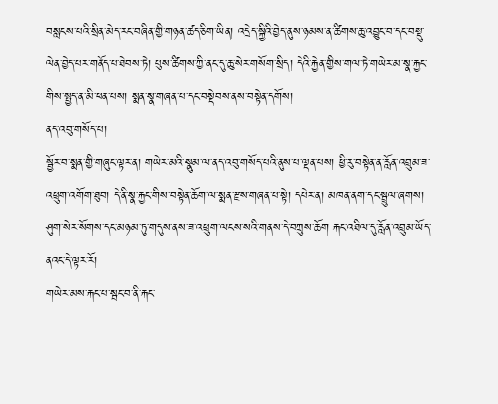བསླངས་པའི་སྲིན་མེད་རང་བཞིན་གྱི་གཉན་ཚད་ཅིག་ཡིན། འདྲེད་སྐྱིའི་བྱེད་ནུས་ཉམས་ན་ཚིགས་ཆུ་འབྱུང་བ་དང་བསྡུ་ལེན་བྱེད་པར་གནོད་པ་ཐེབས་ཏེ། པུས་ཚིགས་ཀྱི་ནང་དུ་ཆུ་སེར་གསོག་སྲིད། དེའི་རྐྱེན་གྱིས་གལ་ཏེ་གཡེར་མ་སྣ་རྐྱང་གིས་སྤྱད་ན་མི་ཕན་པས། སྨན་སྣ་གཞན་པ་དང་བསྡེབས་ནས་བསྟེན་དགོས།
ནད་འབུ་གསོད་པ།
སྦྱོར་བ་སྨན་གྱི་གཞུང་ལྟར་ན། གཡེར་མའི་སྣུམ་ལ་ནད་འབུ་གསོད་པའི་ནུས་པ་ལྡན་པས། ཕྱི་རུ་བསྟེན་ན་རློན་འབྲུམ་ཟ་འཕྲུག་འགོག་ཐུབ། དེ་ནི་སྣ་རྐྱང་གིས་བསྟེན་ཆོག་ལ་སྨན་རྫས་གཞན་པ་སྟེ། དཔེར་ན། མཁན་ནག་དང་སྦྲུལ་ཞགས། ཤུག་སེར་སོགས་དང་མཉམ་ཏུ་གདུས་ནས་ཟ་འཕྲུག་ལངས་སའི་གནས་དེ་བཀྲུས་ཆོག རྐང་འཐིལ་དུ་རློན་འབྲུམ་ཡོད་ནའང་དེ་ལྟར་རོ།
གཡེར་མས་རྐང་པ་སྦང་བ་ནི་རྐང་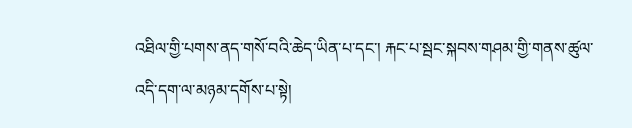འཐིལ་གྱི་པགས་ནད་གསོ་བའི་ཆེད་ཡིན་པ་དང་། རྐང་པ་སྦང་སྐབས་གཤམ་གྱི་གནས་ཚུལ་འདི་དག་ལ་མཉམ་དགོས་པ་སྟེ།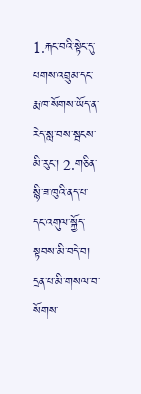1.རྐང་བའི་སྟེང་དུ་པགས་འབྲུམ་དང་རྨ་ཁ་སོགས་ཡོད་ན་རེད་སླ་བས་སྦངས་མི་རུང་། 2.གཅིན་སྙི་ཟ་ཁུའི་ནད་པ་དང་འགུལ་སྐྱོད་སྟབས་མི་བདེ་བ། དྲན་པ་མི་གསལ་བ་སོགས་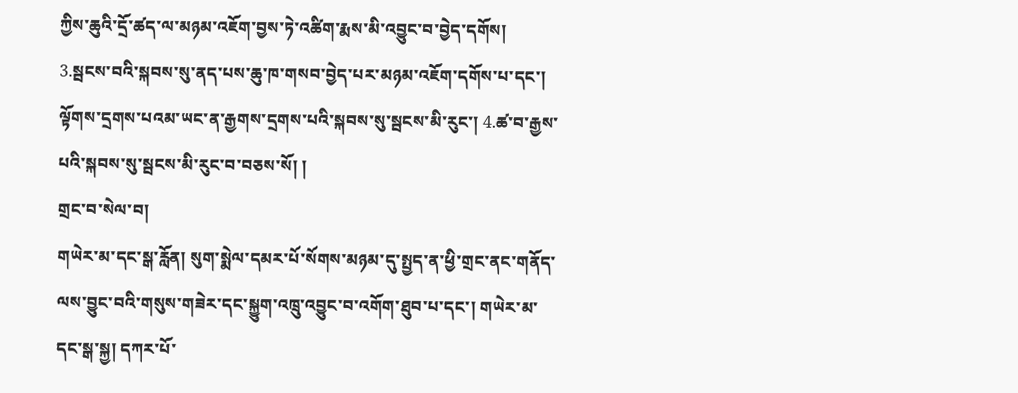ཀྱིས་ཆུའི་དྲོ་ཚད་ལ་མཉམ་འཇོག་བྱས་ཏེ་འཚིག་རྨས་མི་འབྱུང་བ་བྱེད་དགོས། 3.སྦངས་བའི་སྐབས་སུ་ནད་པས་ཆུ་ཁ་གསབ་བྱེད་པར་མཉམ་འཇོག་དགོས་པ་དང་། ལྟོགས་དྲགས་པའམ་ཡང་ན་རྒྱགས་དྲགས་པའི་སྐབས་སུ་སྦངས་མི་རུང་། 4.ཚ་བ་རྒྱས་པའི་སྐབས་སུ་སྦངས་མི་རུང་བ་བཅས་སོ། །
གྲང་བ་སེལ་བ།
གཡེར་མ་དང་སྒ་རློན། སུག་སྨེལ་དམར་པོ་སོགས་མཉམ་དུ་སྤྱད་ན་ཕྱི་གྲང་ནང་གནོད་ལས་བྱུང་བའི་གསུས་གཟེར་དང་སྐྱུག་འཁྲུ་འབྱུང་བ་འགོག་ཐུབ་པ་དང་། གཡེར་མ་དང་སྒ་སྐྱ། དཀར་པོ་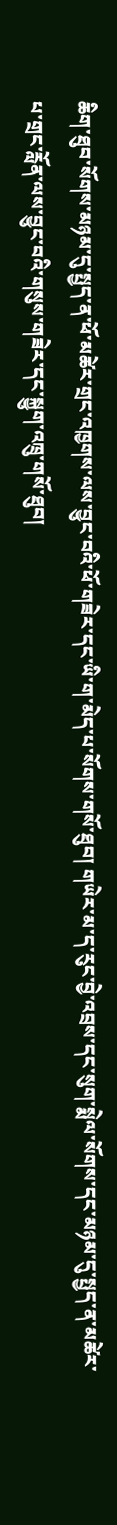ཆིག་ཐུབ་སོགས་མཉམ་དུ་སྤྱད་ན་ཕོ་མཚེར་གྲང་འཁྱགས་ལས་བྱུང་བའི་ཕོ་གཟེར་དང་ཡི་ག་མེད་པ་སོགས་གསོ་ཐུབ། གཡེར་མ་ད་རུང་བྱེ་འབྲས་དང་སུག་སྨེལ་སོགས་དང་མཉམ་དུ་སྤྱད་ན་མཚེར་པ་གྲང་རློན་ལས་བྱུང་བའི་གསུས་གཟེར་དང་སྐྱུག་འཁྲུ་གསོ་ཐུབ།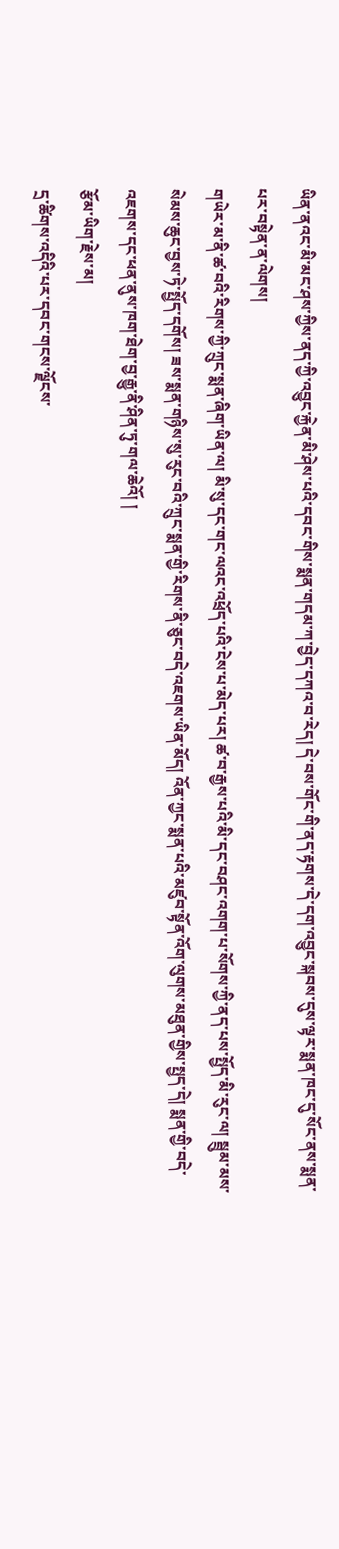ཡིན་ནའང་མི་མང་ཤས་ཀྱིས་ནད་ཀྱི་འབྱུང་རྐྱེན་མི་ཤེས་པའི་དབང་གིས་སྨན་གདམ་ཀ་བྱེད་དཀའ་བ་རེད། དེ་བས་གོང་གི་ནད་རྟགས་དེ་དག་འབྱུང་སྐབས་དུས་ལྟར་སྨན་ཁང་དུ་སོང་ནས་སྨན་པར་བསྟེན་ན་ལེགས།
གཡེར་མ་ནི་ཚ་བའི་རིགས་ཀྱི་ཀྲུང་སྨན་ཞིག་ཡིན་ལ། མི་སུ་དང་གང་ལའང་འཕྲོད་པའི་ངེས་པ་མེད་པར། ཚ་བ་རྒྱས་པའི་མི་དང་བཤང་འགག་པ་སོགས་ཀྱི་ནད་པས་སྤྱོད་མི་རུང་ལ། སྦྲུམ་མས་སེམས་ཆུང་བྱས་ཏེ་སྤྱོད་དགོས། ཟས་སྨན་གཉིས་སུ་རུང་བའི་ཀྲུང་སྨན་གྱི་རིགས་ནི་ཅུང་བདེ་འཇགས་ཡིན་མོད། འོན་ཀྱང་སྨན་པའི་མཛུབ་སྟོན་འོག་ལུགས་མཐུན་གྱིས་སྤྱད་དེ། སྨན་གྱི་བདེ་འཇགས་དང་ཕན་ནུས་ཁག་ཐེག་བྱ་རྒྱུ་ནི་ཤིན་ཏུ་གལ་ཆེའོ། །
རྩོམ་ཡིག་རྗེས་མ།
དྲ་ཚིགས་འདིའི་པར་དབང་གངས་ལྗོངས་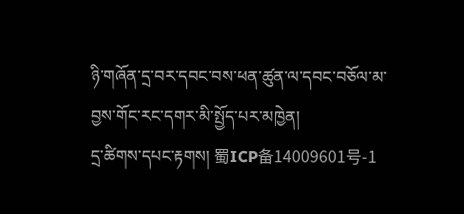ཉི་གཞོན་དྲ་བར་དབང་བས་ཕན་ཚུན་ལ་དབང་བཅོལ་མ་བྱས་གོང་རང་དགར་མི་སྤྱོད་པར་མཁྱེན།
དྲ་ཚིགས་དཔང་རྟགས། 蜀ICP备14009601号-1